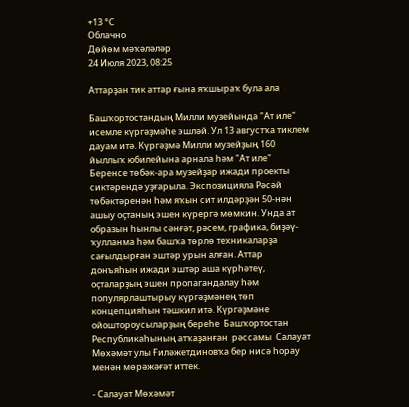+13 °С
Облачно
Дөйөм мәҡәләләр
24 Июля 2023, 08:25

Аттарҙан тик аттар ғына яҡшыраҡ була ала

Башҡортостандың Милли музейында "Ат иле" исемле күргәҙмәһе эшләй. Ул 13 августҡа тиклем дауам итә. Күргәҙмә Милли музейҙың 160 йыллыҡ юбилейына арнала һәм "Ат иле" Беренсе төбәк-ара музейҙар ижади проекты сиктәрендә уҙғарыла. Экспозицияла Рәсәй төбәктәренән һәм яҡын сит илдәрҙән 50-нән ашыу оҫтаның эшен күрергә мөмкин. Унда ат образын һынлы сәнғәт, рәсем, графика, биҙәү-ҡулланма һәм башҡа төрлө техникаларҙа сағылдырған эштәр урын алған. Аттар донъяһын ижади эштәр аша күрһәтеү, оҫталарҙың эшен пропагандалау һәм популярлаштырыу күргәҙмәнең төп концепцияһын тәшкил итә. Күргәҙмәне ойоштороусыларҙың береһе  Башҡортостан Республикаһының атҡаҙанған  рәссамы  Салауат Мөхәмәт улы Ғиләжетдиновҡа бер нисә һорау менән мөрәжәғәт иттек.

- Салауат Мөхәмәт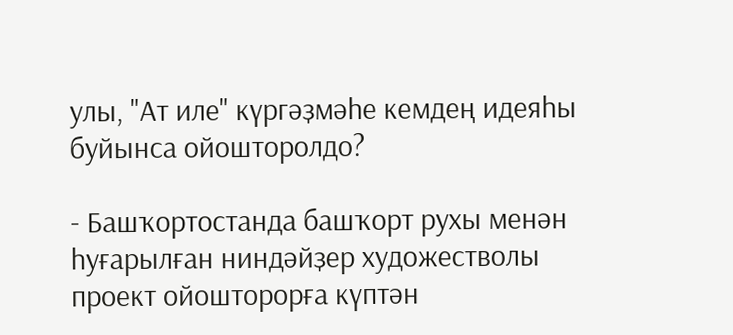улы, "Ат иле" күргәҙмәһе кемдең идеяһы буйынса ойошторолдо?

- Башҡортостанда башҡорт рухы менән һуғарылған ниндәйҙер художестволы проект ойошторорға күптән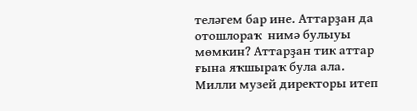теләгем бар ине. Аттарҙан да отошлораҡ  нимә булыуы мөмкин? Аттарҙан тик аттар ғына яҡшыраҡ була ала. Милли музей директоры итеп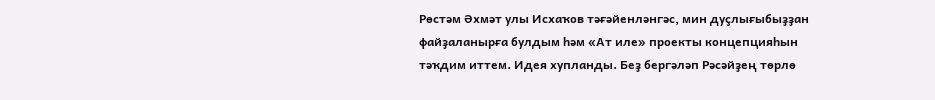Рөстәм Әхмәт улы Исхаҡов тәғәйенләнгәс, мин дуҫлығыбыҙҙан файҙаланырға булдым һәм «Ат иле» проекты концепцияһын тәҡдим иттем. Идея хупланды. Беҙ бергәләп Рәсәйҙең төрлө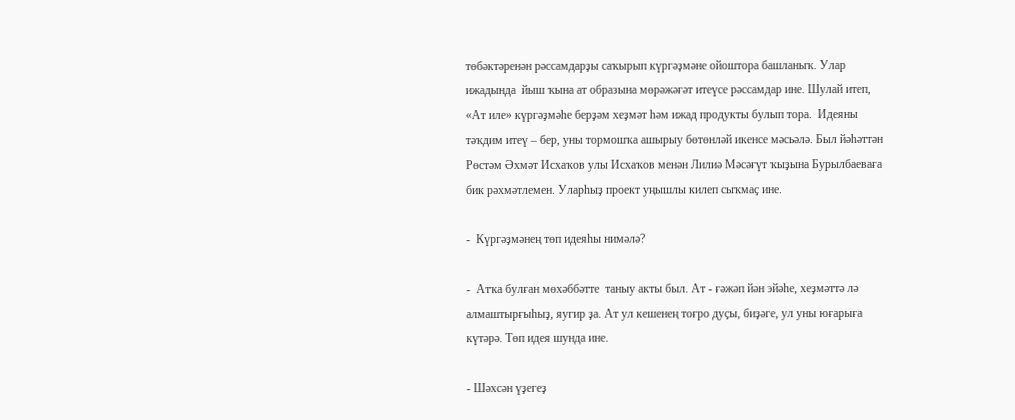төбәктәренән рәссамдарҙы саҡырып күргәҙмәне ойоштора башланыҡ. Улар ижадында  йыш ҡына ат образына мөрәжәғәт итеүсе рәссамдар ине. Шулай итеп, «Ат иле» күргәҙмәһе берҙәм хеҙмәт һәм ижад продукты булып тора.  Идеяны тәҡдим итеү – бер, уны тормошҡа ашырыу бөтөнләй икенсе мәсьәлә. Был йәһәттән Рөстәм Әхмәт Исхаҡов улы Исхаҡов менән Лилиә Мәсәғүт ҡыҙына Бурылбаеваға бик рәхмәтлемен. Уларһыҙ проект уңышлы килеп сыҡмаҫ ине.

-  Күргәҙмәнең төп идеяһы нимәлә?

-  Атҡа булған мөхәббәтте  таныу акты был. Ат - ғәжәп йән эйәһе, хеҙмәттә лә алмаштырғыһыҙ, яугир ҙа. Ат ул кешенең тоғро дуҫы, биҙәге, ул уны юғарыға күтәрә. Төп идея шунда ине.

- Шәхсән үҙегеҙ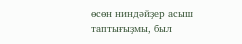өсөн ниндәйҙер асыш таптығыҙмы, был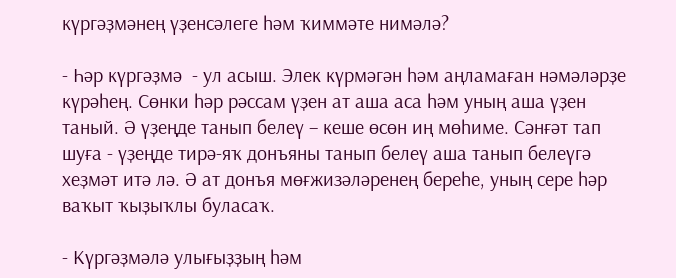күргәҙмәнең үҙенсәлеге һәм ҡиммәте нимәлә?

- Һәр күргәҙмә  - ул асыш. Элек күрмәгән һәм аңламаған нәмәләрҙе күрәһең. Сөнки һәр рәссам үҙен ат аша аса һәм уның аша үҙен таный. Ә үҙеңде танып белеү – кеше өсөн иң мөһиме. Сәнғәт тап шуға - үҙеңде тирә-яҡ донъяны танып белеү аша танып белеүгә хеҙмәт итә лә. Ә ат донъя мөғжизәләренең береһе, уның сере һәр ваҡыт ҡыҙыҡлы буласаҡ.

- Күргәҙмәлә улығыҙҙың һәм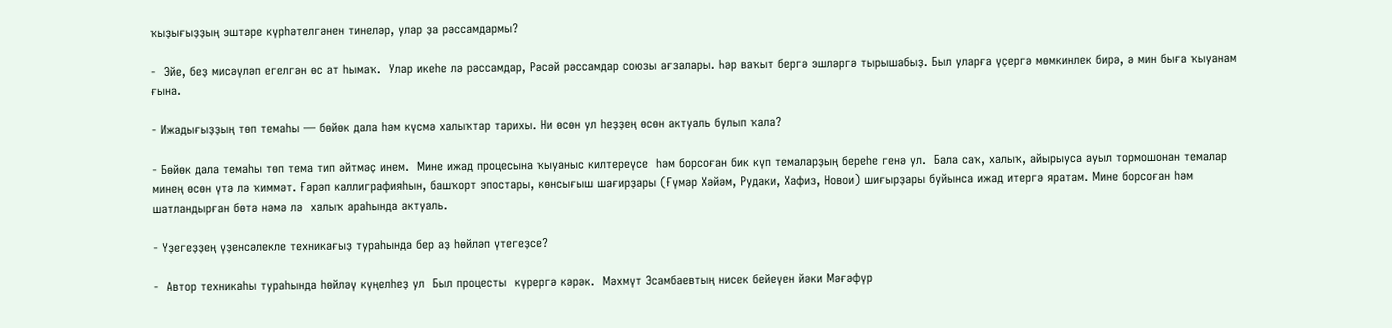ҡыҙығыҙҙың эштәре күрһәтелгәнен тинеләр, улар ҙа рәссамдармы?

-  Эйе, беҙ мисәүләп егелгән өс ат һымаҡ.  Улар икеһе лә рәссамдар, Рәсәй рәссамдар союзы ағзалары. Һәр ваҡыт бергә эшләргә тырышабыҙ. Был уларға үҫергә мөмкинлек бирә, ә мин быға ҡыуанам ғына.

- Ижадығыҙҙың төп темаһы — бөйөк дала һәм күсмә халыҡтар тарихы. Ни өсөн ул һеҙҙең өсөн актуаль булып ҡала?

- Бөйөк дала темаһы төп тема тип әйтмәҫ инем.  Мине ижад процесына ҡыуаныс килтереүсе  һәм борсоған бик күп темаларҙың береһе генә ул.  Бала саҡ, халыҡ, айырыуса ауыл тормошонан темалар минең өсөн үтә лә ҡиммәт. Ғәрәп каллиграфияһын, башҡорт эпостары, көнсығыш шағирҙары (Ғүмәр Хәйәм, Рудаки, Хафиз, Новои) шиғырҙары буйынса ижад итергә яратам. Мине борсоған һәм шатландырған бөтә нәмә лә  халыҡ араһында актуаль.

- Үҙегеҙҙең үҙенсәлекле техникағыҙ тураһында бер аҙ һөйләп үтегеҙсе?

-  Автор техникаһы тураһында һөйләү күңелһеҙ ул  Был процесты  күрергә кәрәк.  Мәхмүт Эсамбаевтың нисек бейеүен йәки Мәғәфүр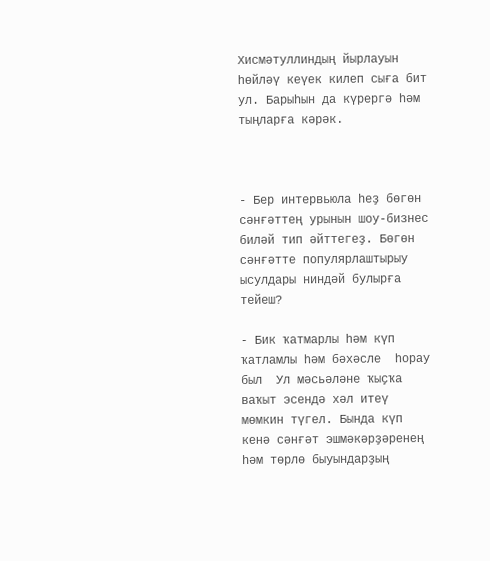Хисмәтуллиндың йырлауын һөйләү кеүек килеп сыға бит ул. Барыһын да күрергә һәм тыңларға кәрәк.



- Бер интервьюла һеҙ бөгөн сәнғәттең урынын шоу-бизнес биләй тип әйттегеҙ. Бөгөн сәнғәтте популярлаштырыу ысулдары ниндәй булырға тейеш?

- Бик ҡатмарлы һәм күп ҡатламлы һәм бәхәсле  һорау был  Ул мәсьәләне ҡыҫҡа ваҡыт эсендә хәл итеү мөмкин түгел. Бында күп кенә сәнғәт эшмәкәрҙәренең һәм төрлө быуындарҙың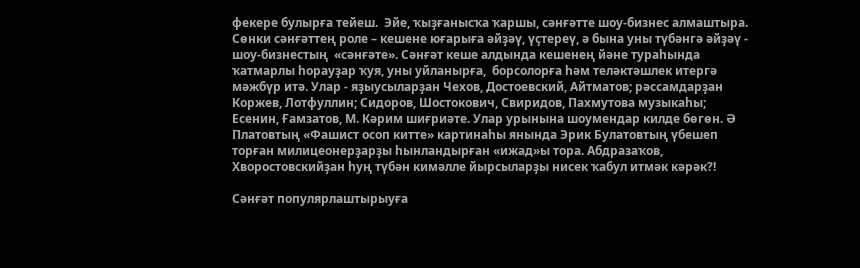фекере булырға тейеш.  Эйе, ҡыҙғанысҡа ҡаршы, сәнғәтте шоу-бизнес алмаштыра. Сөнки сәнғәттең роле – кешене юғарыға әйҙәү, үҫтереү, ә бына уны түбәнгә әйҙәү -  шоу-бизнестың  «сәнғәте». Сәнғәт кеше алдында кешенең йәне тураһында ҡатмарлы һорауҙар ҡуя, уны уйланырға,  борсолорға һәм теләктәшлек итергә мәжбүр итә. Улар - яҙыусыларҙан Чехов, Достоевский, Айтматов; рәссамдарҙан  Коржев, Лотфуллин; Сидоров, Шостокович, Свиридов, Пахмутова музыкаһы; Есенин, Ғамзатов, М. Кәрим шиғриәте. Улар урынына шоумендар килде бөгөн. Ә Платовтың «Фашист осоп китте» картинаһы янында Эрик Булатовтың үбешеп торған милицеонерҙарҙы һынландырған «ижад»ы тора. Абдразаҡов, Хворостовскийҙан һуң түбән кимәлле йырсыларҙы нисек ҡабул итмәк кәрәк?!

Сәнғәт популярлаштырыуға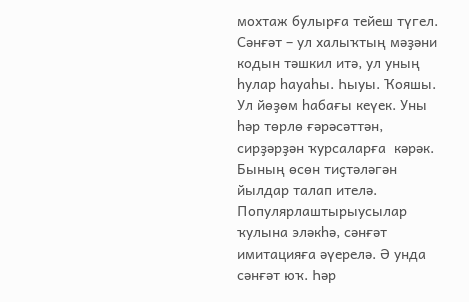мохтаж булырға тейеш түгел. Сәнғәт – ул халыҡтың мәҙәни кодын тәшкил итә, ул уның  һулар һауаһы. Һыуы. Ҡояшы. Ул йөҙөм һабағы кеүек. Уны һәр төрлө ғәрәсәттән, сирҙәрҙән ҡурсаларға  кәрәк. Бының өсөн тиҫтәләгән йылдар талап ителә. Популярлаштырыусылар ҡулына эләкһә, сәнғәт имитацияға әүерелә. Ә унда  сәнғәт юҡ. Һәр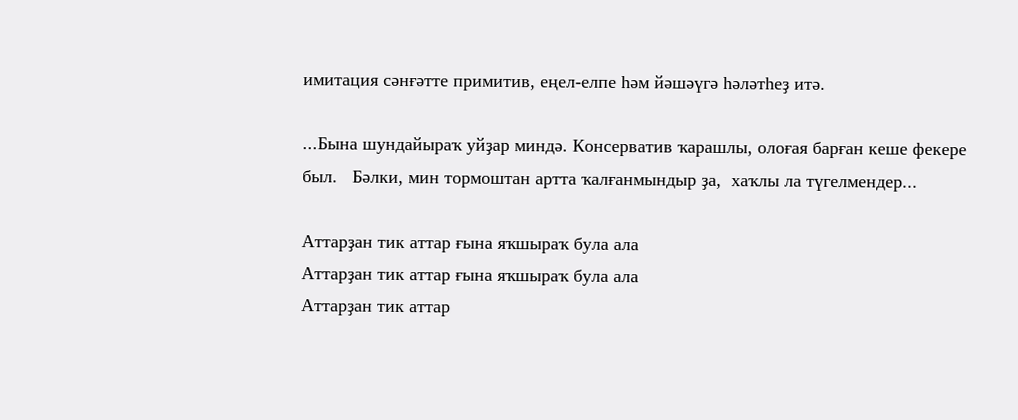имитация сәнғәтте примитив, еңел-елпе һәм йәшәүгә һәләтһеҙ итә.

...Бына шундайыраҡ уйҙар миндә. Консерватив ҡарашлы, олоғая барған кеше фекере был.   Бәлки, мин тормоштан артта ҡалғанмындыр ҙа,  хаҡлы ла түгелмендер...

Аттарҙан тик аттар ғына яҡшыраҡ була ала
Аттарҙан тик аттар ғына яҡшыраҡ була ала
Аттарҙан тик аттар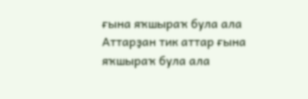ғына яҡшыраҡ була ала
Аттарҙан тик аттар ғына яҡшыраҡ була ала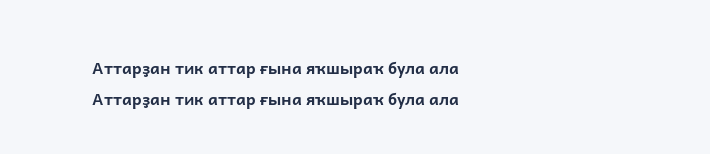Аттарҙан тик аттар ғына яҡшыраҡ була ала
Аттарҙан тик аттар ғына яҡшыраҡ була ала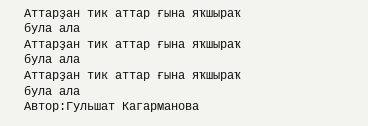Аттарҙан тик аттар ғына яҡшыраҡ була ала
Аттарҙан тик аттар ғына яҡшыраҡ була ала
Аттарҙан тик аттар ғына яҡшыраҡ була ала
Автор:Гульшат Кагарманова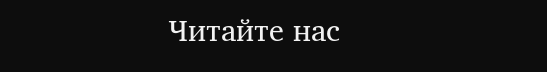Читайте нас